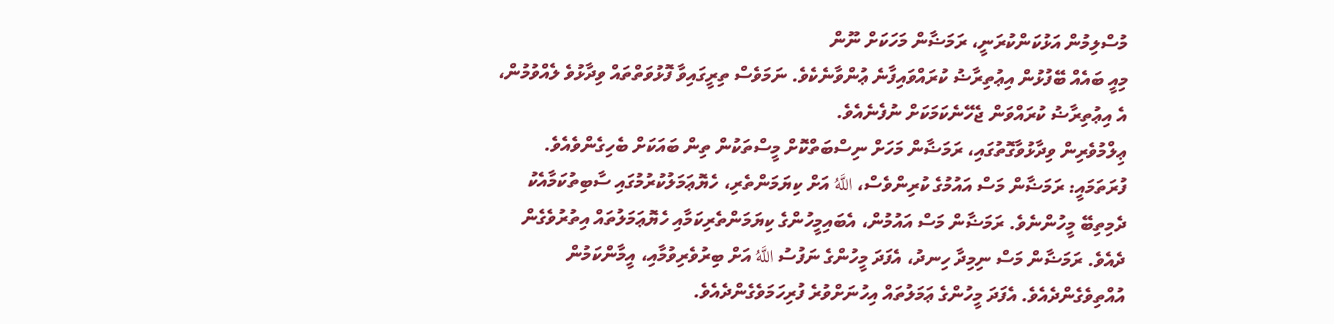މުސްލިމުން އަޅުކަންކުރަނީ، ރަމަޟާން މަހަކަށް ނޫން
މިއީ ބައެއް ބޭފުޅުން އިޢުތިރާޟު ކުރައްވައިފާނެ ޢުންވާނެކެވެ. ނަމަވެސް ތިރީގައިވާ ފޮޅުވަތްތައް ވިދާޅުވެ ލެއްވުމުން، އެ އިޢުތިރާޟު ކުރައްވަން ޖެހޭނެކަމަކަށް ނުފެނެއެވެ.
ޢިލްމުވެރިން ވިދާޅުވާގޮތުގައި، ރަމަޟާން މަހަށް ނިސްބަތްކޮށް މީސްތަކުން ތިން ބައަކަށް ބެހިގެންވެއެވެ.
ފުރަތަމައީ: ރަމަޟާން މަސް އައުމުގެ ކުރިންވެސް، اللَّهُ އަށް ކިޔަމަންތެރި، ހެޔޮޢަމަލުކުރުމުގައި ސާބިތުކަމާއެކު ދެމިތިބޭ މީހުންނެވެ. ރަމަޟާން މަސް އައުމުން، އެބައިމީހުންގެ ކިޔަމަންތެރިކަމާއި ހެޔޮޢަމަލުތައް އިތުރުވެގެން ދެއެވެ. ރަމަޟާން މަސް ނިމިދާ ހިނދު، އެފަދަ މީހުންގެ ނަފުސު اللَّهُ އަށް ބިރުވެރިވުމާއި، އީމާންކަމުން އުއްތިވެގެންދެއެވެ. އެފަދަ މީހުންގެ ޢަމަލުތައް އިހުނަށްވުރެ ފުރިހަމަވެގެންދެއެވެ.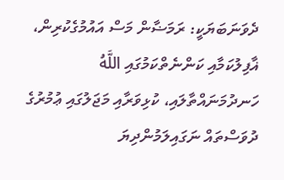ދެވަނަބަޔަކީ: ރަމަޟާން މަސް އައުމުގެކުރިން، ޣާފިލުކަމާއި ކަންނެތްކަމުގައި اللَّهُ ހަނދުމަނައްތާލައި، ކުޅިވަރާއި މަޖަލުގައި ޢުމުރުގެ ދުވަސްތައް ނަގައިލަމުންދިޔަ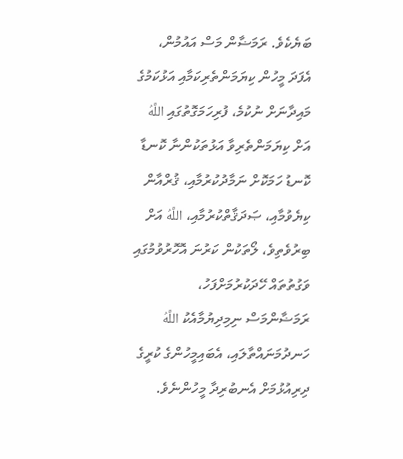ބަޔެކެވެ. ރަމަޟާން މަސް އައުމުން، އެފަދަ މީހުން ކިޔަމަންތެރިކަމާއި އަޅުކަމުގެ މައިދާނަށް ނުކުމެ، ފުރިހަމަގޮތުގައި اللَّهُ އަށް ކިޔަމަންތެރިވާ އަޅުތަކުންނާ ކޮނޑާ ކޮނޑު ހަމަކޮށް ނަމާދުކުރުމާއި، ޤުރްއާން ކިޔެވުމާއި، ޞަދަޤާތްކުރުމާއި، اللَّهُ އަށް ބިރުވެތިވެ، ލޯތަކުން ކަރުނަ އޮހޮރުވުމުގައި ވަގުތުތައް ހޭދަކުރުމަށްފަހު، ރަމަޟާންމަސް ނިމިދިޔުމާއެކު اللَّهُ ހަނދުމަނައްތާލައި، އެބައިމީހުންގެ ކުރީގެ ދިރިއުޅުމަށް އެނބުރިދާ މީހުންނެވެ.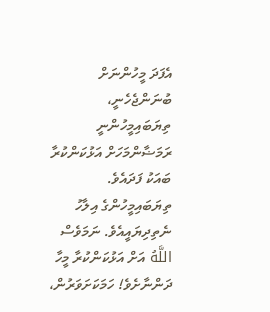އެފަދަ މީހުންނަށް ބުނަންޖެހެނީ، ތިޔަބައިމީހުންނީ ރަމަޟާންމަހަށް އަޅުކަންކުރާ ބައަކު ފަދައެވެ. ތިޔަބައިމީހުންގެ އިލާހު ނެތިދިޔައީއެވެ. ނަމަވެސް اللَّهُ އަށް އަޅުކަންކުރާ މީހާ ދަންނާށެވެ! ހަމަކަށަވަރުން،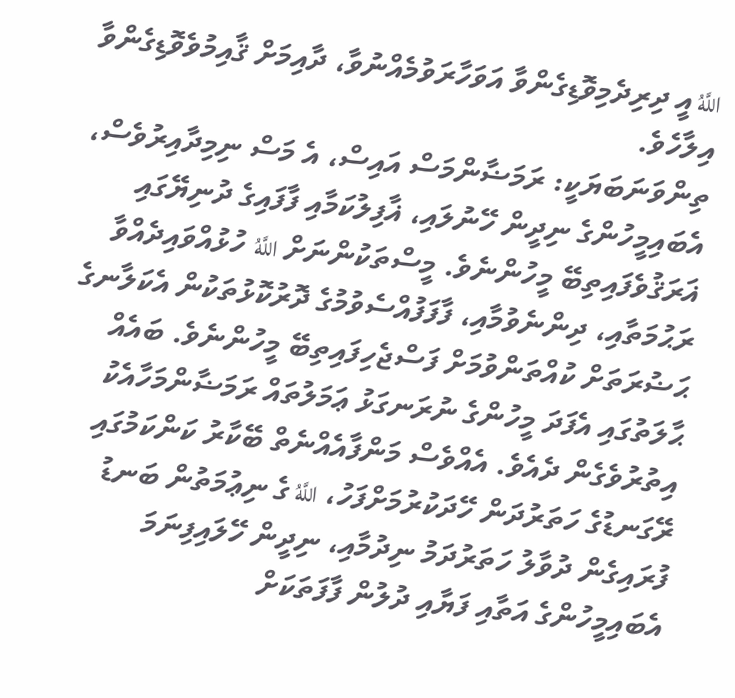اللَّهُ އީ ދިރިދެމިވޮޑިގެންވާ އަވަހާރަވުމެއްނުވާ، ދާއިމަށް ޤާއިމުވެވޮޑިގެންވާ އިލާހެވެ.
ތިންވަނަބަޔަކީ: ރަމަޟާންމަސް އައިސް، އެ މަސް ނިމިދާއިރުވެސް، އެބައިމީހުންގެ ނިދީން ހޭނުލައި، ޣާފިލުކަމާއި ފާފައިގެ ދުނިޔޭގައި ޣަރަޤުވެފައިތިބޭ މީހުންނެވެ. މީސްތަކުންނަށް اللَّهُ  ހުޅުއްވައިދެއްވާ ރަޙުމަތާއި، ދިންނެވުމާއި، ފާފަފުއްސެވުމުގެ ދޮރުކޮޅުތަކުން އެކަލާނގެ ޙަޟުރަތަށް ކުއްތަންވުމަށް ފަސްޖެހިފައިތިބޭ މީހުންނެވެ. ބައެއް ޙާލަތުގައި އެފަދަ މީހުންގެ ނުރަނގަޅު ޢަމަލުތައް ރަމަޟާންމަހާއެކު އިތުރުވެގެން ދެއެވެ. އެއްވެސް މަންފާއެއްނެތް ބޭކާރު ކަންކަމުގައި ރޭގަނޑުގެ ހަތަރުދަން ހޭދަކުރުމަށްފަހު، اللَّهُ ގެ ނިޢުމަތުން ބަނޑު ފުރައިގެން ދުވާލު ހަތަރުދަމު ނިދުމާއި، ނިދީން ހޭލައިފިނަމަ އެބައިމީހުންގެ އަތާއި ފަޔާއި ދުލުން ފާފަތަކަށް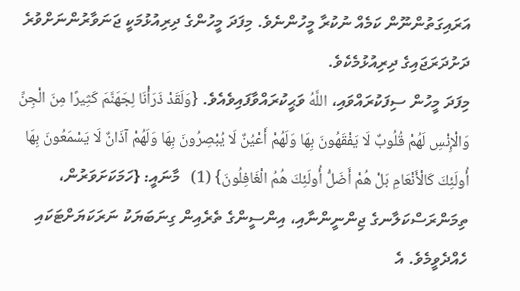އަރައިގަތުންނޫން ކަމެއް ނުކުރާ މީހުންނެވެ. މިފަދަ މީހުންގެ ދިރިއުޅުމަކީ ޖަނަވާރުންނަށްވުރެ ދަށުދަރަޖައިގެ ދިރިއުޅުމެކެވެ.
މިފަދަ މީހުން ސިފަކުރައްވައި، اللَّهُ ވަޙީކުރައްވާފައިވެއެވެ. {وَلَقَدْ ذَرَأْنَا لِجَهَنَّمَ كَثِيرًا مِنَ الْجِنِّ وَالْإِنْسِ لَهُمْ قُلُوبٌ لَا يَفْقَهُونَ بِهَا وَلَهُمْ أَعْيُنٌ لَا يُبْصِرُونَ بِهَا وَلَهُمْ آذَانٌ لَا يَسْمَعُونَ بِهَا أُولَئِكَ كَالْأَنْعَامِ بَلْ هُمْ أَضَلُّ أُولَئِكَ هُمُ الْغَافِلُونَ} (1)   މާނައީ: {ހަމަކަށަވަރުން، ތިމަންރަސްކަލާނގެ ޖިންނީންނާއި، އިންސީންގެ ތެރެއިން ގިނަބަޔަކު ނަރަކަޔަށްޓަކައި ހެއްދެވީމެވެ. އެ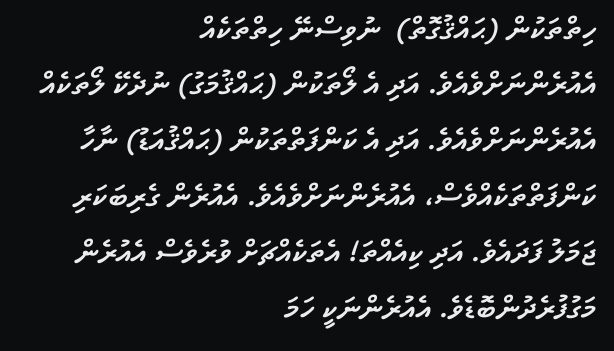ހިތްތަކުން (ޙައްޤުގޮތް)  ނުވިސްނޭ ހިތްތަކެއް އެއުރެންނަށްވެއެވެ. އަދި އެ ލޯތަކުން (ޙައްޤުމަގު) ނުދެކޭ ލޯތަކެއް އެއުރެންނަށްވެއެވެ. އަދި އެ ކަންފަތްތަކުން (ޙައްޤުއަޑު) ނާހާ ކަންފަތްތަކެއްވެސް، އެއުރެންނަށްވެއެވެ. އެއުރެން ގެރިބަކަރި ޖަމަލު ފަދައެވެ. އަދި ކިއެއްތަ! އެތަކެއްޗަށް ވުރެވެސް އެއުރެން މަގުފުރެދުންބޮޑެވެ. އެއުރެންނަކީ ހަމަ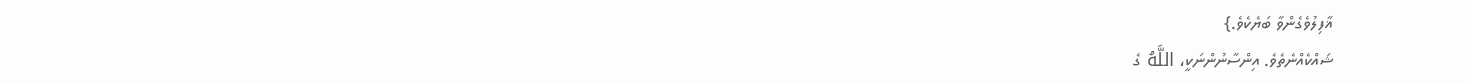ޣާފިލުވެގެންވާ ބަޔެކެވެ.}
ޝައްކެއްނެތެވެ. އިންސާނުންނަކީ، اللَّهُ ގެ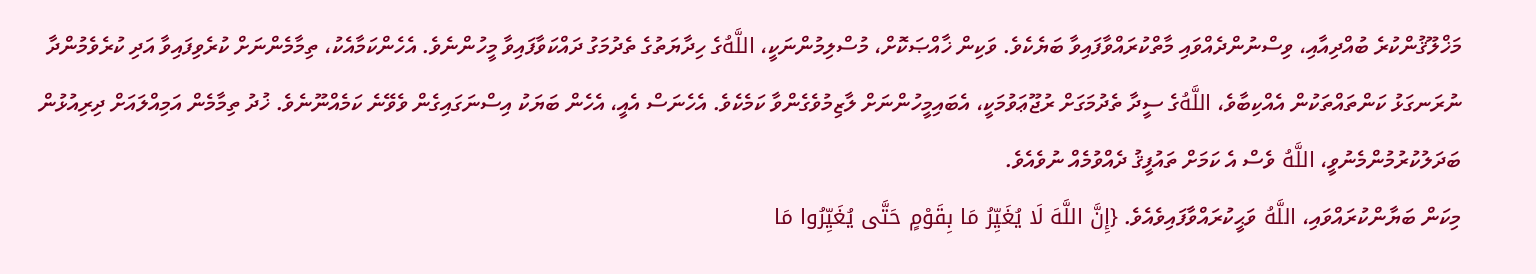މަޚްލޫޤުންކުރެ ބުއްދިއާއި، ވިސްނުންދެއްވައި މާތްކުރައްވާފައިވާ ބަޔެކެވެ. ވަކިން ޚާއްޞަކޮށް، މުސްލިމުންނަކީ، اللَّهُގެ ހިދާޔަތުގެ ތެދުމަގު ދައްކަވާފައިވާ މީހުންނެވެ. އެހެންކަމާއެކު، ތިމާމެންނަށް ކުރެވިފައިވާ އަދި ކުރެވެމުންދާ ނުރަނގަޅު ކަންތައްތަކުން އެއްކިބާވެ، اللَّهُގެ ސީދާ ތެދުމަގަށް ރުޖޫޢަވުމަކީ، އެބައިމީހުންނަށް ލާޒިމުވެގެންވާ ކަމެކެވެ. އެހެނަސް އެއީ، އެހެން ބަޔަކު އިސްނަގައިގެން ވެވޭނެ ކަމެއްނޫނެވެ. ޚުދު ތިމާމެން އަމިއްލައަށް ދިރިއުޅުން ބަދަލުކުރުމުންމެނުވީ، اللَّهُ ވެސް އެ ކަމަށް ތައުފީޤު ދެއްވުމެއް ނުވެއެވެ.
މިކަން ބަޔާންކުރައްވައި، اللَّهُ ވަޙީކުރައްވާފައިވެއެވެ. {إِنَّ اللَّهَ لَا يُغَيِّرُ مَا بِقَوْمٍ حَتَّى يُغَيِّرُوا مَا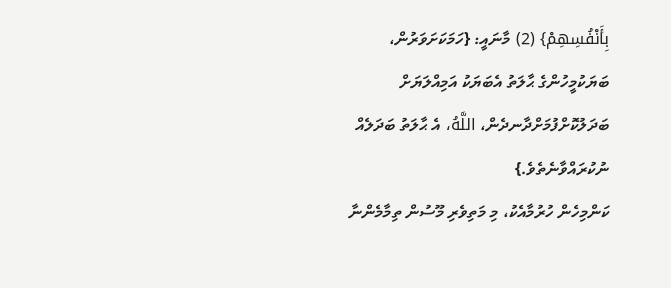بِأَنْفُسِهِمْ} (2) މާނައީ: {ހަމަކަށަވަރުން، ބަޔަކުމީހުންގެ ޙާލަތު އެބަޔަކު އަމިއްލަޔަށް ބަދަލުކޮށްފުމަށްދާނދެން، اللَّهُ، އެ ޙާލަތު ބަދަލެއް ނުކުރައްވާނެތެވެ.}
ކަންމިހެން ހުރުމާއެކު، މި މަތިވެރި މޫސުން ތިމާމެންނާ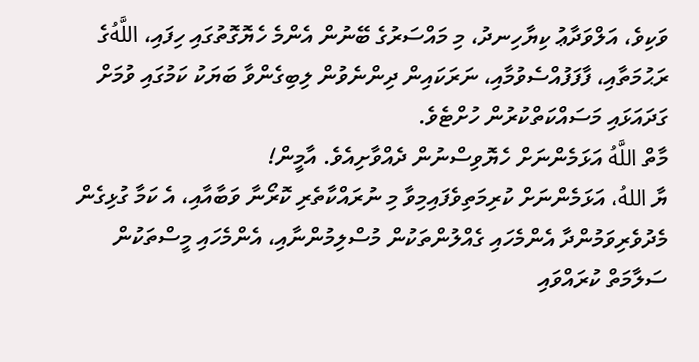ވަކިވެ، އަލްވަދާޢު ކިޔާހިނދު، މި މައްސަރުގެ ބޭނުން އެންމެ ހެޔޮގޮތުގައި ހިފައި، اللَّهُގެ ރަޙުމަތާއި، ފާފަފުއްސެވުމާއި، ނަރަކައިން ދިންނެވުން ލިބިގެންވާ ބަޔަކު ކަމުގައި ވުމަށް ގަދައަޅައި މަސައްކަތްކުރުން ހުށްޓެވެ.
މާތް اللَّهُ އަޅަމެންނަށް ހެޔޮވިސްނުން ދެއްވާށިއެވެ. އާމީން!
ޔާ اللهُ، އަޅަމެންނަށް ކުރިމަތިވެފައިމިވާ މި ނުރައްކާތެރި ކޮރޯނާ ވަބާއާއި، އެ ކަމާ ގުޅިގެން މެދުވެރިވަމުންދާ އެންމެހައި ގެއްލުންތަކުން މުސްލިމުންނާއި، އެންމެހައި މީސްތަކުން ސަލާމަތް ކުރައްވައި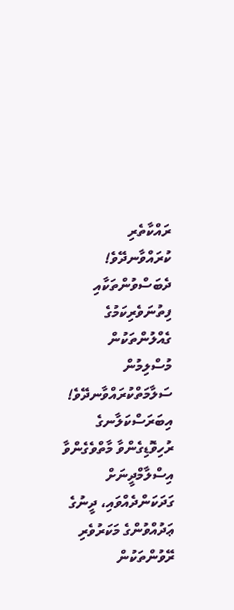ރައްކާތެރި ކުރައްވާނދޭވެ! ދެބަސްވުންތަކާއި ފިތުނަވެރިކަމުގެ ގެއްލުންތަކުން މުސްލިމުން ސަލާމަތްކުރައްވާނދޭވެ! އިބަރަސްކަލާނގެ ރުހިވޮޑިގެންވާ މާތްވެގެންވާ އިސްލާމްދީނަށް ގަދަކަންދެއްވައި، ދީނުގެ ޢަދުއްވުންގެ މަކަރުވެރި ރޭވުންތަކުން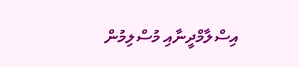އިސްލާމްދީނާއި މުސްލިމުން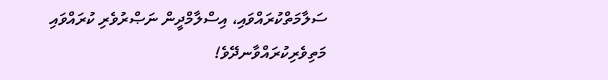ސަލާމަތްކުރައްވައި، އިސްލާމްދީން ނަޞްރުވެރި ކުރައްވައި މަތިވެރިކުރައްވާނދޭވެ!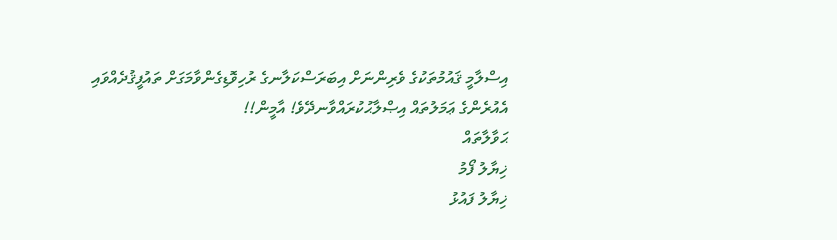އިސްލާމީ ޤައުމުތަކުގެ ވެރިންނަށް އިބަރަސްކަލާނގެ ރުހިވޮޑިގެންވާމަގަށް ތައުފީޤުދެއްވައި އެއުރެންގެ ޢަމަލުތައް އިޞްލާޙުކުރައްވާނދޭވެ! އާމީން!!
ޙަވާލާތައް
ޚިޔާލު ފޯމު
ޚިޔާލު ފައުޅު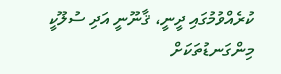ކުރެއްވުމުގައި ދީނީ، ޤާނޫނީ އަދި ސުލޫކީ މިންގަނޑުތަކަށް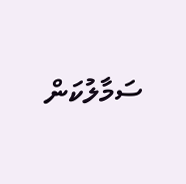ސަމާލުކަން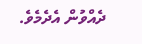ދެއްވުން އެދެމެވެ.